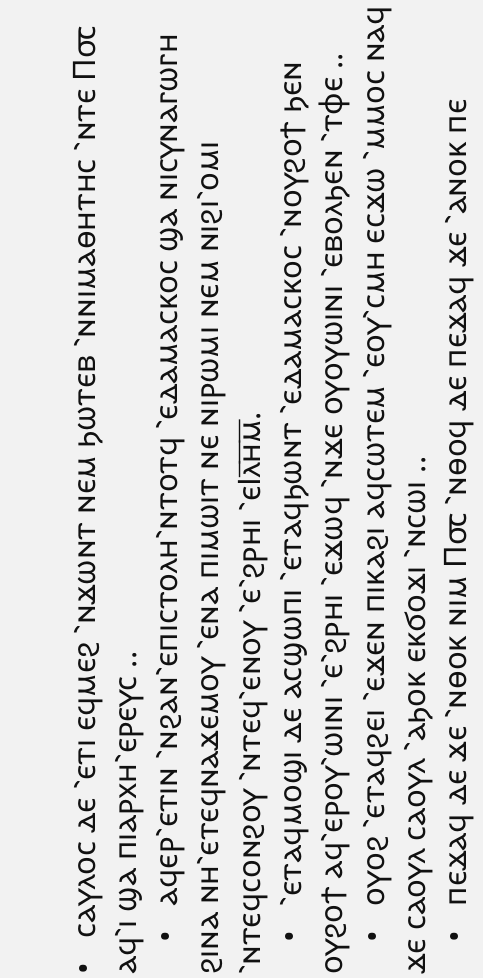•   ⲥⲁⲩⲗⲟⲥ ⲇⲉ ⳿ⲉⲧⲓ ⲉϥⲙⲉϩ ⳿ⲛϫⲱⲛⲧ ⲛⲉⲙ ϧⲱⲧⲉⲃ ⳿ⲛⲛⲓⲙⲁⲑⲏⲧⲏⲥ ⳿ⲛⲧⲉ Ⲡ⳪ ⲁϥ⳿ⲓ ϣⲁ ⲡⲓⲁⲣⲭⲏ⳿ⲉⲣⲉⲩⲥ ..
    •   ⲁϥⲉⲣ⳿ⲉⲧⲓⲛ ⳿ⲛϩⲁⲛ⳿ⲉⲡⲓⲥⲧⲟⲗⲏ⳿ⲛⲧⲟⲧϥ ⳿ⲉⲇⲁⲙⲁⲥⲕⲟⲥ ϣⲁ ⲛⲓⲥⲩⲛⲁⲅⲱⲅⲏ ϩⲓⲛⲁ ⲛⲏ⳿ⲉⲧⲉϥⲛⲁϫⲉⲙⲟⲩ ⳿ⲉⲛⲁ ⲡⲓⲙⲱⲓⲧ ⲛⲉ ⲛⲓⲣⲱⲙⲓ ⲛⲉⲙ ⲛⲓϩⲓ⳿ⲟⲙⲓ ⳿ⲛⲧⲉϥⲥⲟⲛϩⲟⲩ ⳿ⲛⲧⲉϥ⳿ⲉⲛⲟⲩ ⳿ⲉ⳿ϩⲣⲏⲓ ⳿ⲉⲒⲗ̅ⲏ̅ⲙ̅.
    •   ⳿ⲉⲧⲁϥⲙⲟϣⲓ ⲇⲉ ⲁⲥϣⲱⲡⲓ ⳿ⲉⲧⲁϥϧⲱⲛⲧ ⳿ⲉⲇⲁⲙⲁⲥⲕⲟⲥ ⳿ⲛⲟⲩϩⲟϯ ϧⲉⲛ ⲟⲩϩⲟϯ ⲁϥ⳿ⲉⲣⲟⲩ⳿ⲱⲓⲛⲓ ⳿ⲉ⳿ϩⲣⲏⲓ ⳿ⲉϫⲱϥ ⳿ⲛϫⲉ ⲟⲩⲟⲩⲱⲓⲛⲓ ⳿ⲉⲃⲟⲗϧⲉⲛ ⳿ⲧⲫⲉ ..
    •   ⲟⲩⲟϩ ⳿ⲉⲧⲁϥϩⲉⲓ ⳿ⲉϫⲉⲛ ⲡⲓⲕⲁϩⲓ ⲁϥⲥⲱⲧⲉⲙ ⳿ⲉⲟⲩ⳿ⲥⲙⲏ ⲉⲥϫⲱ ⳿ⲙⲙⲟⲥ ⲛⲁϥ ϫⲉ ⲥⲁⲟⲩⲗ ⲥⲁⲟⲩⲗ ⳿ⲁϧⲟⲕ ⲉⲕϭⲟϫⲓ ⳿ⲛⲥⲱⲓ ..
    •   ⲡⲉϫⲁϥ ⲇⲉ ϫⲉ ⳿ⲛⲑⲟⲕ ⲛⲓⲙ Ⲡ⳪ ⳿ⲛⲑⲟϥ ⲇⲉ ⲡⲉϫⲁϥ ϫⲉ ⳿ⲁⲛⲟⲕ ⲡⲉ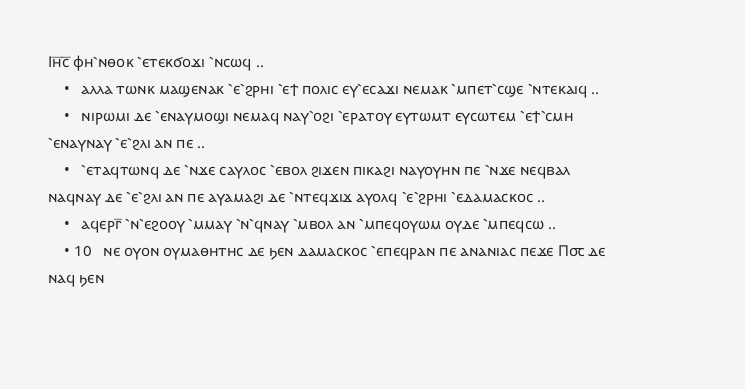Ⲓⲏ̅ⲥ̅ ⲫⲏ⳿ⲛⲑⲟⲕ ⳿ⲉⲧⲉⲕϭⲟϫⲓ ⳿ⲛⲥⲱϥ ..
    •   ⲁⲗⲗⲁ ⲧⲱⲛⲕ ⲙⲁϣⲉⲛⲁⲕ ⳿ⲉ⳿ϩⲣⲏⲓ ⳿ⲉϯ ⲡⲟⲗⲓⲥ ⲉⲩ⳿ⲉⲥⲁϫⲓ ⲛⲉⲙⲁⲕ ⳿ⲙⲡⲉⲧ⳿ⲥϣⲉ ⳿ⲛⲧⲉⲕⲁⲓϥ ..
    •   ⲛⲓⲣⲱⲙⲓ ⲇⲉ ⳿ⲉⲛⲁⲩⲙⲟϣⲓ ⲛⲉⲙⲁϥ ⲛⲁⲩ⳿ⲟϩⲓ ⳿ⲉⲣⲁⲧⲟⲩ ⲉⲩⲧⲱⲙⲧ ⲉⲩⲥⲱⲧⲉⲙ ⳿ⲉϯ⳿ⲥⲙⲏ ⳿ⲉⲛⲁⲩⲛⲁⲩ ⳿ⲉ⳿ϩⲗⲓ ⲁⲛ ⲡⲉ ..
    •   ⳿ⲉⲧⲁϥⲧⲱⲛϥ ⲇⲉ ⳿ⲛϫⲉ ⲥⲁⲩⲗⲟⲥ ⳿ⲉⲃⲟⲗ ϩⲓϫⲉⲛ ⲡⲓⲕⲁϩⲓ ⲛⲁⲩⲟⲩⲏⲛ ⲡⲉ ⳿ⲛϫⲉ ⲛⲉϥⲃⲁⲗ ⲛⲁϥⲛⲁⲩ ⲇⲉ ⳿ⲉ⳿ϩⲗⲓ ⲁⲛ ⲡⲉ ⲁⲩⲁⲙⲁϩⲓ ⲇⲉ ⳿ⲛⲧⲉϥϫⲓϫ ⲁⲩⲟⲗϥ ⳿ⲉ⳿ϩⲣⲏⲓ ⳿ⲉⲇⲁⲙⲁⲥⲕⲟⲥ ..
    •   ⲁϥⲉⲣⲅ̅ ⳿ⲛ⳿ⲉϩⲟⲟⲩ ⳿ⲙⲙⲁⲩ ⳿ⲛ⳿ϥⲛⲁⲩ ⳿ⲙⲃⲟⲗ ⲁⲛ ⳿ⲙⲡⲉϥⲟⲩⲱⲙ ⲟⲩⲇⲉ ⳿ⲙⲡⲉϥⲥⲱ ..
    • 10   ⲛⲉ ⲟⲩⲟⲛ ⲟⲩⲙⲁⲑⲏⲧⲏⲥ ⲇⲉ ϧⲉⲛ ⲇⲁⲙⲁⲥⲕⲟⲥ ⳿ⲉⲡⲉϥⲣⲁⲛ ⲡⲉ ⲁⲛⲁⲛⲓⲁⲥ ⲡⲉϫⲉ Ⲡ⳪ ⲇⲉ ⲛⲁϥ ϧⲉⲛ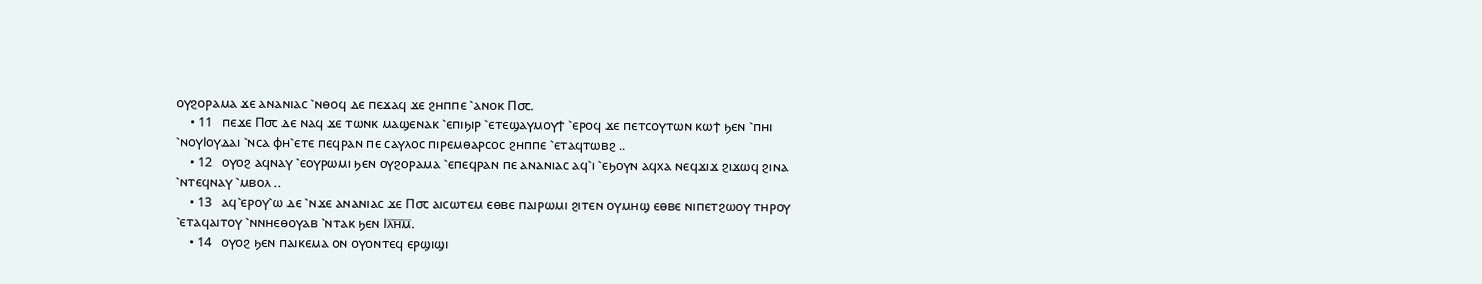ⲟⲩϩⲟⲣⲁⲙⲁ ϫⲉ ⲁⲛⲁⲛⲓⲁⲥ ⳿ⲛⲑⲟϥ ⲇⲉ ⲡⲉϫⲁϥ ϫⲉ ϩⲏⲡⲡⲉ ⳿ⲁⲛⲟⲕ Ⲡ⳪.
    • 11   ⲡⲉϫⲉ Ⲡ⳪ ⲇⲉ ⲛⲁϥ ϫⲉ ⲧⲱⲛⲕ ⲙⲁϣⲉⲛⲁⲕ ⳿ⲉⲡⲓϧⲓⲣ ⳿ⲉⲧⲉϣⲁⲩⲙⲟⲩϯ ⳿ⲉⲣⲟϥ ϫⲉ ⲡⲉⲧⲥⲟⲩⲧⲱⲛ ⲕⲱϯ ϧⲉⲛ ⳿ⲡⲏⲓ ⳿ⲛⲟⲩⲒⲟⲩⲇⲁⲓ ⳿ⲛⲥⲁ ⲫⲏ⳿ⲉⲧⲉ ⲡⲉϥⲣⲁⲛ ⲡⲉ ⲥⲁⲩⲗⲟⲥ ⲡⲓⲣⲉⲙⲑⲁⲣⲥⲟⲥ ϩⲏⲡⲡⲉ ⳿ⲉⲧⲁϥⲧⲱⲃϩ ..
    • 12   ⲟⲩⲟϩ ⲁϥⲛⲁⲩ ⳿ⲉⲟⲩⲣⲱⲙⲓ ϧⲉⲛ ⲟⲩϩⲟⲣⲁⲙⲁ ⳿ⲉⲡⲉϥⲣⲁⲛ ⲡⲉ ⲁⲛⲁⲛⲓⲁⲥ ⲁϥ⳿ⲓ ⳿ⲉϧⲟⲩⲛ ⲁϥⲭⲁ ⲛⲉϥϫⲓϫ ϩⲓϫⲱϥ ϩⲓⲛⲁ ⳿ⲛⲧⲉϥⲛⲁⲩ ⳿ⲙⲃⲟⲗ ..
    • 13   ⲁϥ⳿ⲉⲣⲟⲩ⳿ⲱ ⲇⲉ ⳿ⲛϫⲉ ⲁⲛⲁⲛⲓⲁⲥ ϫⲉ Ⲡ⳪ ⲁⲓⲥⲱⲧⲉⲙ ⲉⲑⲃⲉ ⲡⲁⲓⲣⲱⲙⲓ ϩⲓⲧⲉⲛ ⲟⲩⲙⲏϣ ⲉⲑⲃⲉ ⲛⲓⲡⲉⲧϩⲱⲟⲩ ⲧⲏⲣⲟⲩ ⳿ⲉⲧⲁϥⲁⲓⲧⲟⲩ ⳿ⲛⲛⲏⲉⲑⲟⲩⲁⲃ ⳿ⲛⲧⲁⲕ ϧⲉⲛ Ⲓⲗ̅ⲏ̅ⲙ̅.
    • 14   ⲟⲩⲟϩ ϧⲉⲛ ⲡⲁⲓⲕⲉⲙⲁ ⲟⲛ ⲟⲩⲟⲛⲧⲉϥ ⲉⲣϣⲓϣⲓ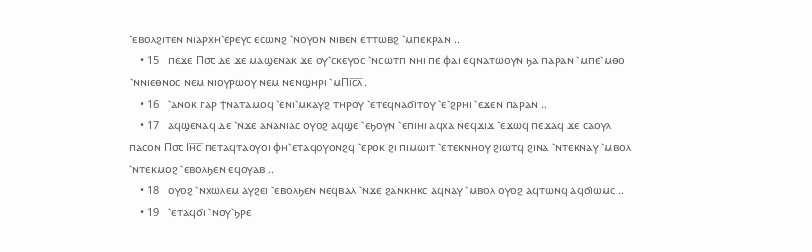⳿ⲉⲃⲟⲗϩⲓⲧⲉⲛ ⲛⲓⲁⲣⲭⲏ⳿ⲉⲣⲉⲩⲥ ⲉⲥⲱⲛϩ ⳿ⲛⲟⲩⲟⲛ ⲛⲓⲃⲉⲛ ⲉⲧⲧⲱⲃϩ ⳿ⲙⲡⲉⲕⲣⲁⲛ ..
    • 15   ⲡⲉϫⲉ Ⲡ⳪ ⲇⲉ ϫⲉ ⲙⲁϣⲉⲛⲁⲕ ϫⲉ ⲟⲩ⳿ⲥⲕⲉⲩⲟⲥ ⳿ⲛⲥⲱⲧⲡ ⲛⲏⲓ ⲡⲉ ⲫⲁⲓ ⲉϥⲛⲁⲧⲱⲟⲩⲛ ϧⲁ ⲡⲁⲣⲁⲛ ⳿ⲙⲡⲉ⳿ⲙⲑⲟ ⳿ⲛⲛⲓⲉⲑⲛⲟⲥ ⲛⲉⲙ ⲛⲓⲟⲩⲣⲱⲟⲩ ⲛⲉⲙ ⲛⲉⲛϣⲏⲣⲓ ⳿ⲙⲠⲓ̅ⲥ̅ⲗ̅.
    • 16   ⳿ⲁⲛⲟⲕ ⲅⲁⲣ ϯⲛⲁⲧⲁⲙⲟϥ ⳿ⲉⲛⲓ⳿ⲙⲕⲁⲩϩ ⲧⲏⲣⲟⲩ ⳿ⲉⲧⲉϥⲛⲁϭⲓⲧⲟⲩ ⳿ⲉ⳿ϩⲣⲏⲓ ⳿ⲉϫⲉⲛ ⲡⲁⲣⲁⲛ ..
    • 17   ⲁϥϣⲉⲛⲁϥ ⲇⲉ ⳿ⲛϫⲉ ⲁⲛⲁⲛⲓⲁⲥ ⲟⲩⲟϩ ⲁϥϣⲉ ⳿ⲉϧⲟⲩⲛ ⳿ⲉⲡⲓⲏⲓ ⲁϥⲭⲁ ⲛⲉϥϫⲓϫ ⳿ⲉϫⲱϥ ⲡⲉϫⲁϥ ϫⲉ ⲥⲁⲟⲩⲗ ⲡⲁⲥⲟⲛ Ⲡ⳪ Ⲓⲏ̅ⲥ̅ ⲡⲉⲧⲁϥⲧⲁⲟⲩⲟⲓ ⲫⲏ⳿ⲉⲧⲁϥⲟⲩⲟⲛϩϥ ⳿ⲉⲣⲟⲕ ϩⲓ ⲡⲓⲙⲱⲓⲧ ⳿ⲉⲧⲉⲕⲛⲏⲟⲩ ϩⲓⲱⲧϥ ϩⲓⲛⲁ ⳿ⲛⲧⲉⲕⲛⲁⲩ ⳿ⲙⲃⲟⲗ ⳿ⲛⲧⲉⲕⲙⲟϩ ⳿ⲉⲃⲟⲗϧⲉⲛ ⲉϥⲟⲩⲁⲃ ..
    • 18   ⲟⲩⲟϩ ⳿ⲛⲭⲱⲗⲉⲙ ⲁⲩϩⲉⲓ ⳿ⲉⲃⲟⲗϧⲉⲛ ⲛⲉϥⲃⲁⲗ ⳿ⲛϫⲉ ϩⲁⲛⲕⲏⲕⲥ ⲁϥⲛⲁⲩ ⳿ⲙⲃⲟⲗ ⲟⲩⲟϩ ⲁϥⲧⲱⲛϥ ⲁϥϭⲓⲱⲙⲥ ..
    • 19   ⳿ⲉⲧⲁϥϭⲓ ⳿ⲛⲟⲩ⳿ϧⲣⲉ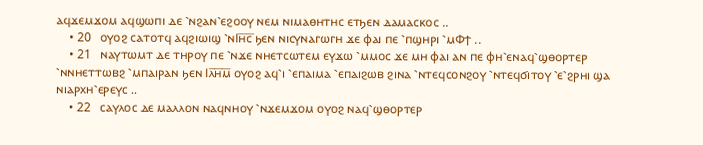ⲁϥϫⲉⲙϫⲟⲙ ⲁϥϣⲱⲡⲓ ⲇⲉ ⳿ⲛϩⲁⲛ⳿ⲉϩⲟⲟⲩ ⲛⲉⲙ ⲛⲓⲙⲁⲑⲏⲧⲏⲥ ⲉⲧϧⲉⲛ ⲇⲁⲙⲁⲥⲕⲟⲥ ..
    • 20   ⲟⲩⲟϩ ⲥⲁⲧⲟⲧϥ ⲁϥϩⲓⲱⲓϣ ⳿ⲛⲒⲏ̅ⲥ̅ ϧⲉⲛ ⲛⲓⲥⲩⲛⲁⲅⲱⲅⲏ ϫⲉ ⲫⲁⲓ ⲡⲉ ⳿ⲡϣⲏⲣⲓ ⳿ⲙⲪϯ ..
    • 21   ⲛⲁⲩⲧⲱⲙⲧ ⲇⲉ ⲧⲏⲣⲟⲩ ⲡⲉ ⳿ⲛϫⲉ ⲛⲏⲉⲧⲥⲱⲧⲉⲙ ⲉⲩϫⲱ ⳿ⲙⲙⲟⲥ ϫⲉ ⲙⲏ ⲫⲁⲓ ⲁⲛ ⲡⲉ ⲫⲏ⳿ⲉⲛⲁϥ⳿ϣⲑⲟⲣⲧⲉⲣ ⳿ⲛⲛⲏⲉⲧⲧⲱⲃϩ ⳿ⲙⲡⲁⲓⲣⲁⲛ ϧⲉⲛ Ⲓⲗ̅ⲏ̅ⲙ̅ ⲟⲩⲟϩ ⲁϥ⳿ⲓ ⳿ⲉⲡⲁⲓⲙⲁ ⳿ⲉⲡⲁⲓϩⲱⲃ ϩⲓⲛⲁ ⳿ⲛⲧⲉϥⲥⲟⲛϩⲟⲩ ⳿ⲛⲧⲉϥϭⲓⲧⲟⲩ ⳿ⲉ⳿ϩⲣⲏⲓ ϣⲁ ⲛⲓⲁⲣⲭⲏ⳿ⲉⲣⲉⲩⲥ ..
    • 22   ⲥⲁⲩⲗⲟⲥ ⲇⲉ ⲙⲁⲗⲗⲟⲛ ⲛⲁϥⲛⲏⲟⲩ ⳿ⲛϫⲉⲙϫⲟⲙ ⲟⲩⲟϩ ⲛⲁϥ⳿ϣⲑⲟⲣⲧⲉⲣ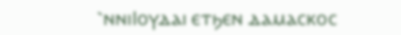⳿ⲛⲛⲓⲒⲟⲩⲇⲁⲓ ⲉⲧϧⲉⲛ ⲇⲁⲙⲁⲥⲕⲟⲥ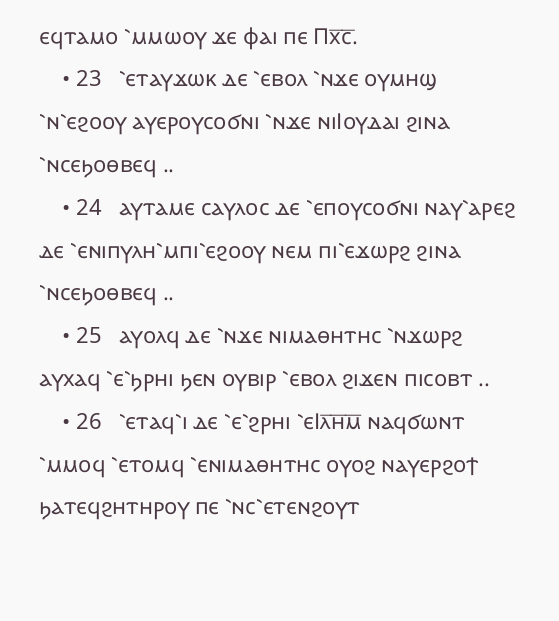ⲉϥⲧⲁⲙⲟ ⳿ⲙⲙⲱⲟⲩ ϫⲉ ⲫⲁⲓ ⲡⲉ Ⲡⲭ̅ⲥ̅.
    • 23   ⳿ⲉⲧⲁⲩϫⲱⲕ ⲇⲉ ⳿ⲉⲃⲟⲗ ⳿ⲛϫⲉ ⲟⲩⲙⲏϣ ⳿ⲛ⳿ⲉϩⲟⲟⲩ ⲁⲩⲉⲣⲟⲩⲥⲟϭⲛⲓ ⳿ⲛϫⲉ ⲛⲓⲒⲟⲩⲇⲁⲓ ϩⲓⲛⲁ ⳿ⲛⲥⲉϧⲟⲑⲃⲉϥ ..
    • 24   ⲁⲩⲧⲁⲙⲉ ⲥⲁⲩⲗⲟⲥ ⲇⲉ ⳿ⲉⲡⲟⲩⲥⲟϭⲛⲓ ⲛⲁⲩ⳿ⲁⲣⲉϩ ⲇⲉ ⳿ⲉⲛⲓⲡⲩⲗⲏ⳿ⲙⲡⲓ⳿ⲉϩⲟⲟⲩ ⲛⲉⲙ ⲡⲓ⳿ⲉϫⲱⲣϩ ϩⲓⲛⲁ ⳿ⲛⲥⲉϧⲟⲑⲃⲉϥ ..
    • 25   ⲁⲩⲟⲗϥ ⲇⲉ ⳿ⲛϫⲉ ⲛⲓⲙⲁⲑⲏⲧⲏⲥ ⳿ⲛϫⲱⲣϩ ⲁⲩⲭⲁϥ ⳿ⲉ⳿ϧⲣⲏⲓ ϧⲉⲛ ⲟⲩⲃⲓⲣ ⳿ⲉⲃⲟⲗ ϩⲓϫⲉⲛ ⲡⲓⲥⲟⲃⲧ ..
    • 26   ⳿ⲉⲧⲁϥ⳿ⲓ ⲇⲉ ⳿ⲉ⳿ϩⲣⲏⲓ ⳿ⲉⲒⲗ̅ⲏ̅ⲙ̅ ⲛⲁϥϭⲱⲛⲧ ⳿ⲙⲙⲟϥ ⳿ⲉⲧⲟⲙϥ ⳿ⲉⲛⲓⲙⲁⲑⲏⲧⲏⲥ ⲟⲩⲟϩ ⲛⲁⲩⲉⲣϩⲟϯ ϧⲁⲧⲉϥϩⲏⲧⲏⲣⲟⲩ ⲡⲉ ⳿ⲛⲥ⳿ⲉⲧⲉⲛϩⲟⲩⲧ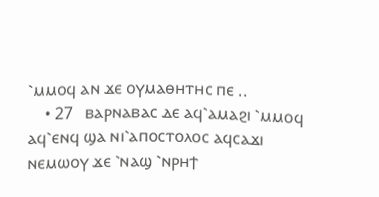⳿ⲙⲙⲟϥ ⲁⲛ ϫⲉ ⲟⲩⲙⲁⲑⲏⲧⲏⲥ ⲡⲉ ..
    • 27   ⲃⲁⲣⲛⲁⲃⲁⲥ ⲇⲉ ⲁϥ⳿ⲁⲙⲁϩⲓ ⳿ⲙⲙⲟϥ ⲁϥ⳿ⲉⲛϥ ϣⲁ ⲛⲓ⳿ⲁⲡⲟⲥⲧⲟⲗⲟⲥ ⲁϥⲥⲁϫⲓ ⲛⲉⲙⲱⲟⲩ ϫⲉ ⳿ⲛⲁϣ ⳿ⲛⲣⲏϯ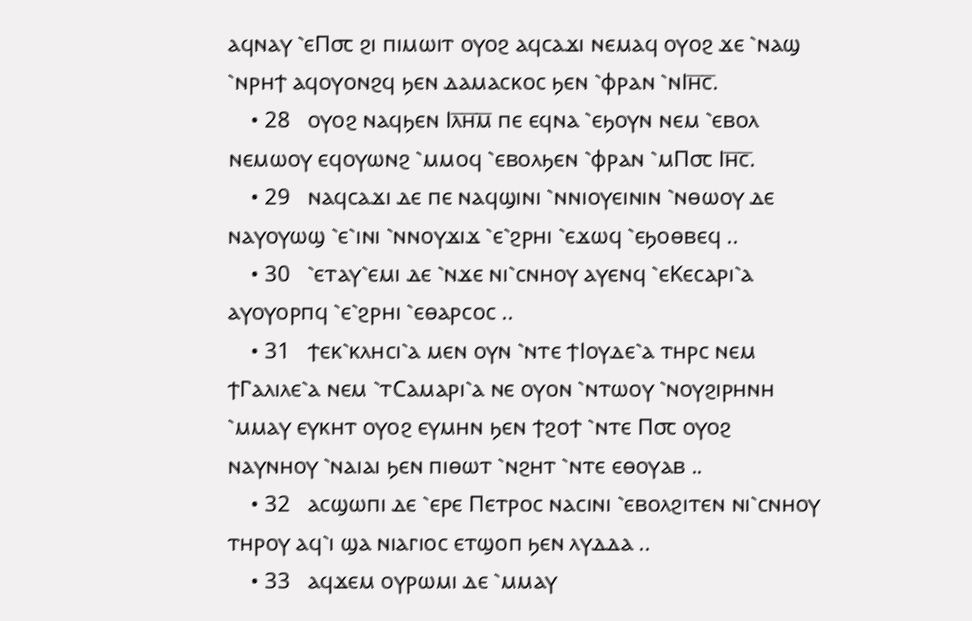ⲁϥⲛⲁⲩ ⳿ⲉⲠ⳪ ϩⲓ ⲡⲓⲙⲱⲓⲧ ⲟⲩⲟϩ ⲁϥⲥⲁϫⲓ ⲛⲉⲙⲁϥ ⲟⲩⲟϩ ϫⲉ ⳿ⲛⲁϣ ⳿ⲛⲣⲏϯ ⲁϥⲟⲩⲟⲛϩϥ ϧⲉⲛ ⲇⲁⲙⲁⲥⲕⲟⲥ ϧⲉⲛ ⳿ⲫⲣⲁⲛ ⳿ⲛⲒⲏ̅ⲥ̅.
    • 28   ⲟⲩⲟϩ ⲛⲁϥϧⲉⲛ Ⲓⲗ̅ⲏ̅ⲙ̅ ⲡⲉ ⲉϥⲛⲁ ⳿ⲉϧⲟⲩⲛ ⲛⲉⲙ ⳿ⲉⲃⲟⲗ ⲛⲉⲙⲱⲟⲩ ⲉϥⲟⲩⲱⲛϩ ⳿ⲙⲙⲟϥ ⳿ⲉⲃⲟⲗϧⲉⲛ ⳿ⲫⲣⲁⲛ ⳿ⲙⲠ⳪ Ⲓⲏ̅ⲥ̅.
    • 29   ⲛⲁϥⲥⲁϫⲓ ⲇⲉ ⲡⲉ ⲛⲁϥϣⲓⲛⲓ ⳿ⲛⲛⲓⲟⲩⲉⲓⲛⲓⲛ ⳿ⲛⲑⲱⲟⲩ ⲇⲉ ⲛⲁⲩⲟⲩⲱϣ ⳿ⲉ⳿ⲓⲛⲓ ⳿ⲛⲛⲟⲩϫⲓϫ ⳿ⲉ⳿ϩⲣⲏⲓ ⳿ⲉϫⲱϥ ⳿ⲉϧⲟⲑⲃⲉϥ ..
    • 30   ⳿ⲉⲧⲁⲩ⳿ⲉⲙⲓ ⲇⲉ ⳿ⲛϫⲉ ⲛⲓ⳿ⲥⲛⲏⲟⲩ ⲁⲩⲉⲛϥ ⳿ⲉⲔⲉⲥⲁⲣⲓ⳿ⲁ ⲁⲩⲟⲩⲟⲣⲡϥ ⳿ⲉ⳿ϩⲣⲏⲓ ⳿ⲉⲑⲁⲣⲥⲟⲥ ..
    • 31   ϯⲉⲕ⳿ⲕⲗⲏⲥⲓ⳿ⲁ ⲙⲉⲛ ⲟⲩⲛ ⳿ⲛⲧⲉ ϯⲒⲟⲩⲇⲉ⳿ⲁ ⲧⲏⲣⲥ ⲛⲉⲙ ϯⲄⲁⲗⲓⲗⲉ⳿ⲁ ⲛⲉⲙ ⳿ⲧⲤⲁⲙⲁⲣⲓ⳿ⲁ ⲛⲉ ⲟⲩⲟⲛ ⳿ⲛⲧⲱⲟⲩ ⳿ⲛⲟⲩϩⲓⲣⲏⲛⲏ ⳿ⲙⲙⲁⲩ ⲉⲩⲕⲏⲧ ⲟⲩⲟϩ ⲉⲩⲙⲏⲛ ϧⲉⲛ ϯϩⲟϯ ⳿ⲛⲧⲉ Ⲡ⳪ ⲟⲩⲟϩ ⲛⲁⲩⲛⲏⲟⲩ ⳿ⲛⲁⲓⲁⲓ ϧⲉⲛ ⲡⲓⲑⲱⲧ ⳿ⲛϩⲏⲧ ⳿ⲛⲧⲉ ⲉⲑⲟⲩⲁⲃ ..
    • 32   ⲁⲥϣⲱⲡⲓ ⲇⲉ ⳿ⲉⲣⲉ Ⲡⲉⲧⲣⲟⲥ ⲛⲁⲥⲓⲛⲓ ⳿ⲉⲃⲟⲗϩⲓⲧⲉⲛ ⲛⲓ⳿ⲥⲛⲏⲟⲩ ⲧⲏⲣⲟⲩ ⲁϥ⳿ⲓ ϣⲁ ⲛⲓⲁⲅⲓⲟⲥ ⲉⲧϣⲟⲡ ϧⲉⲛ ⲗⲩⲇⲇⲁ ..
    • 33   ⲁϥϫⲉⲙ ⲟⲩⲣⲱⲙⲓ ⲇⲉ ⳿ⲙⲙⲁⲩ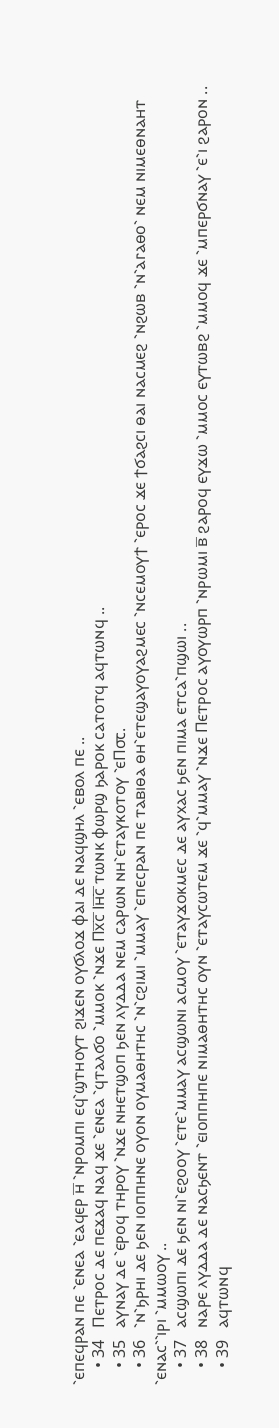⳿ⲉⲡⲉϥⲣⲁⲛ ⲡⲉ ⳿ⲉⲛⲉⲁ ⳿ⲉⲁϥⲉⲣ ⲏ̅ ⳿ⲛⲣⲟⲙⲡⲓ ⲉϥ⳿ϣⲧⲏⲟⲩⲧ ϩⲓϫⲉⲛ ⲟⲩϭⲗⲟϫ ⲫⲁⲓ ⲇⲉ ⲛⲁϥϣⲏⲗ ⳿ⲉⲃⲟⲗ ⲡⲉ ..
    • 34   Ⲡⲉⲧⲣⲟⲥ ⲇⲉ ⲡⲉϫⲁϥ ⲛⲁϥ ϫⲉ ⳿ⲉⲛⲉⲁ ⳿ϥⲧⲁⲗϭⲟ ⳿ⲙⲙⲟⲕ ⳿ⲛϫⲉ Ⲡⲭ̅ⲥ̅ Ⲓⲏ̅ⲥ̅ ⲧⲱⲛⲕ ⲫⲱⲣϣ ϧⲁⲣⲟⲕ ⲥⲁⲧⲟⲧϥ ⲁϥⲧⲱⲛϥ ..
    • 35   ⲁⲩⲛⲁⲩ ⲇⲉ ⳿ⲉⲣⲟϥ ⲧⲏⲣⲟⲩ ⳿ⲛϫⲉ ⲛⲏⲉⲧϣⲟⲡ ϧⲉⲛ ⲗⲩⲇⲇⲁ ⲛⲉⲙ ⲥⲁⲣⲱⲛ ⲛⲏ⳿ⲉⲧⲁⲩⲕⲟⲧⲟⲩ ⳿ⲉⲠ⳪.
    • 36   ⳿ⲛ⳿ϧⲣⲏⲓ ⲇⲉ ϧⲉⲛ ⲓⲟⲡⲡⲏⲛⲉ ⲟⲩⲟⲛ ⲟⲩⲙⲁⲑⲏⲧⲏⲥ ⳿ⲛ⳿ⲥϩⲓⲙⲓ ⳿ⲙⲙⲁⲩ ⳿ⲉⲡⲉⲥⲣⲁⲛ ⲡⲉ ⲧⲁⲃⲓⲑⲁ ⲑⲏ⳿ⲉⲧⲉϣⲁⲩⲟⲩⲁϩⲙⲉⲥ ⳿ⲛⲥⲉⲙⲟⲩϯ ⳿ⲉⲣⲟⲥ ϫⲉ ϯϭⲁϩⲥⲓ ⲑⲁⲓ ⲛⲁⲥⲙⲉϩ ⳿ⲛϩⲱⲃ ⳿ⲛ⳿ⲁⲅⲁⲑⲟ⳿ ⲛⲉⲙ ⲛⲓⲙⲉⲑⲛⲁⲏⲧ ⳿ⲉⲛⲁⲥ⳿⳿ⲓⲣⲓ ⳿ⲙⲙⲱⲟⲩ ..
    • 37   ⲁⲥϣⲱⲡⲓ ⲇⲉ ϧⲉⲛ ⲛⲓ⳿ⲉϩⲟⲟⲩ ⳿ⲉⲧⲉ⳿ⲙⲙⲁⲩ ⲁⲥϣⲱⲛⲓ ⲁⲥⲙⲟⲩ ⳿ⲉⲧⲁⲩϫⲟⲕⲙⲉⲥ ⲇⲉ ⲁⲩⲭⲁⲥ ϧⲉⲛ ⲡⲓⲙⲁ ⲉⲧⲥⲁ⳿ⲡϣⲱⲓ ..
    • 38   ⲛⲁⲣⲉ ⲗⲩⲇⲇⲁ ⲇⲉ ⲛⲁⲥϧⲉⲛⲧ ⳿ⲉⲓⲟⲡⲡⲏⲡⲉ ⲛⲓⲙⲁⲑⲏⲧⲏⲥ ⲟⲩⲛ ⳿ⲉⲧⲁⲩⲥⲱⲧⲉⲙ ϫⲉ ⳿ϥ⳿ⲙⲙⲁⲩ ⳿ⲛϫⲉ Ⲡⲉⲧⲣⲟⲥ ⲁⲩⲟⲩⲱⲣⲡ ⳿ⲛⲣⲱⲙⲓ ⲃ̅ ϩⲁⲣⲟϥ ⲉⲩϫⲱ ⳿ⲙⲙⲟⲥ ⲉⲩⲧⲱⲃϩ ⳿ⲙⲙⲟϥ ϫⲉ ⳿ⲙⲡⲉⲣϭⲛⲁⲩ ⳿ⲉ⳿ⲓ ϩⲁⲣⲟⲛ ..
    • 39   ⲁϥⲧⲱⲛϥ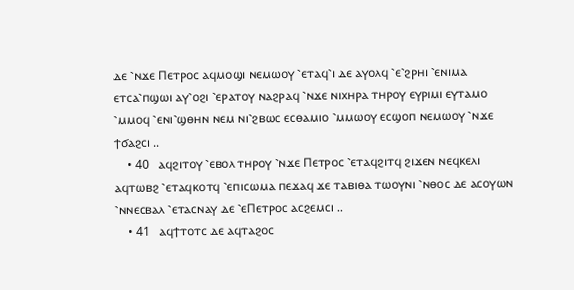ⲇⲉ ⳿ⲛϫⲉ Ⲡⲉⲧⲣⲟⲥ ⲁϥⲙⲟϣⲓ ⲛⲉⲙⲱⲟⲩ ⳿ⲉⲧⲁϥ⳿ⲓ ⲇⲉ ⲁⲩⲟⲗϥ ⳿ⲉ⳿ϩⲣⲏⲓ ⳿ⲉⲛⲓⲙⲁ ⲉⲧⲥⲁ⳿ⲡϣⲱⲓ ⲁⲩ⳿ⲟϩⲓ ⳿ⲉⲣⲁⲧⲟⲩ ⲛⲁϩⲣⲁϥ ⳿ⲛϫⲉ ⲛⲓⲭⲏⲣⲁ ⲧⲏⲣⲟⲩ ⲉⲩⲣⲓⲙⲓ ⲉⲩⲧⲁⲙⲟ ⳿ⲙⲙⲟϥ ⳿ⲉⲛⲓ⳿ϣⲑⲏⲛ ⲛⲉⲙ ⲛⲓ⳿ϩⲃⲱⲥ ⲉⲥⲑⲁⲙⲓⲟ ⳿ⲙⲙⲱⲟⲩ ⲉⲥϣⲟⲡ ⲛⲉⲙⲱⲟⲩ ⳿ⲛϫⲉ ϯϭⲁϩⲥⲓ ..
    • 40   ⲁϥϩⲓⲧⲟⲩ ⳿ⲉⲃⲟⲗ ⲧⲏⲣⲟⲩ ⳿ⲛϫⲉ Ⲡⲉⲧⲣⲟⲥ ⳿ⲉⲧⲁϥϩⲓⲧϥ ϩⲓϫⲉⲛ ⲛⲉϥⲕⲉⲗⲓ ⲁϥⲧⲱⲃϩ ⳿ⲉⲧⲁϥⲕⲟⲧϥ ⳿ⲉⲡⲓⲥⲱⲙⲁ ⲡⲉϫⲁϥ ϫⲉ ⲧⲁⲃⲓⲑⲁ ⲧⲱⲟⲩⲛⲓ ⳿ⲛⲑⲟⲥ ⲇⲉ ⲁⲥⲟⲩⲱⲛ ⳿ⲛⲛⲉⲥⲃⲁⲗ ⳿ⲉⲧⲁⲥⲛⲁⲩ ⲇⲉ ⳿ⲉⲠⲉⲧⲣⲟⲥ ⲁⲥϩⲉⲙⲥⲓ ..
    • 41   ⲁϥϯⲧⲟⲧⲥ ⲇⲉ ⲁϥⲧⲁϩⲟⲥ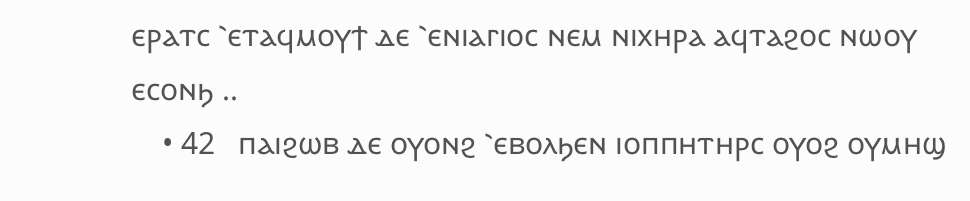ⲉⲣⲁⲧⲥ ⳿ⲉⲧⲁϥⲙⲟⲩϯ ⲇⲉ ⳿ⲉⲛⲓⲁⲅⲓⲟⲥ ⲛⲉⲙ ⲛⲓⲭⲏⲣⲁ ⲁϥⲧⲁϩⲟⲥ ⲛⲱⲟⲩ ⲉⲥⲟⲛϧ ..
    • 42   ⲡⲁⲓϩⲱⲃ ⲇⲉ ⲟⲩⲟⲛϩ ⳿ⲉⲃⲟⲗϧⲉⲛ ⲓⲟⲡⲡⲏⲧⲏⲣⲥ ⲟⲩⲟϩ ⲟⲩⲙⲏϣ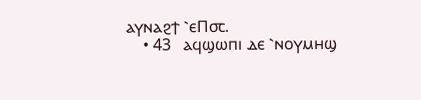ⲁⲩⲛⲁϩϯ ⳿ⲉⲠ⳪.
    • 43   ⲁϥϣⲱⲡⲓ ⲇⲉ ⳿ⲛⲟⲩⲙⲏϣ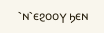⳿ⲛ⳿ⲉϩⲟⲟⲩ ϧⲉⲛ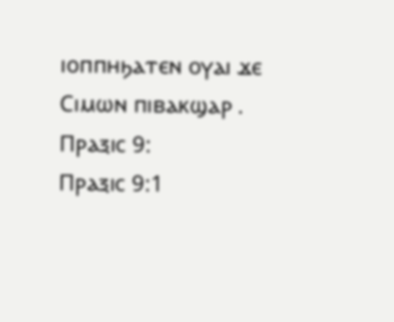ⲓⲟⲡⲡⲏϧⲁⲧⲉⲛ ⲟⲩⲁⲓ ϫⲉ Ⲥⲓⲙⲱⲛ ⲡⲓⲃⲁⲕϣⲁⲣ .
Ⲡⲣⲁⲝⲓⲥ 9:
Ⲡⲣⲁⲝⲓⲥ 9:1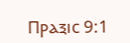Ⲡⲣⲁⲝⲓⲥ 9:1